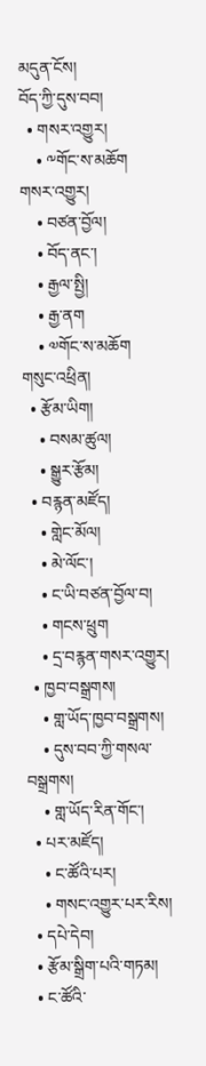མདུན་ངོས།
བོད་ཀྱི་དུས་བབ།
  • གསར་འགྱུར།
    • ༸གོང་ས་མཆོག གསར་འགྱུར།
    • བཙན་བྱོལ།
    • བོད་ནང་།
    • རྒྱལ་སྤྱི།
    • རྒྱ་ནག
    • ༧གོང་ས་མཆོག གསུང་འཕྲིན།
  • རྩོམ་ཡིག།
    • བསམ་ཚུལ།
    • སྒྱུར་རྩོམ།
  • བརྙན་མཛོད།
    • གླེང་མོལ།
    • མེ་ལོང་།
    • ང་ཡི་བཙན་བྱོལ་བ།
    • གངས་ཕྲུག
    • དྲ་བརྙན་གསར་འགྱུར།
  • ཁྱབ་བསྒྲགས།
    • གླ་ཡོད་ཁྱབ་བསྒྲགས།
    • དུས་བབ་ཀྱི་གསལ་བསྒྲགས།
    • གླ་ཡོད་རིན་གོང་།
  • པར་མཛོད།
    • ང་ཚོའི་པར།
    • གསང་འགྱུར་པར་རིས།
  • དཔེ་དེབ།
  • རྩོམ་སྒྲིག་པའི་གཏམ།
  • ང་ཚོའི་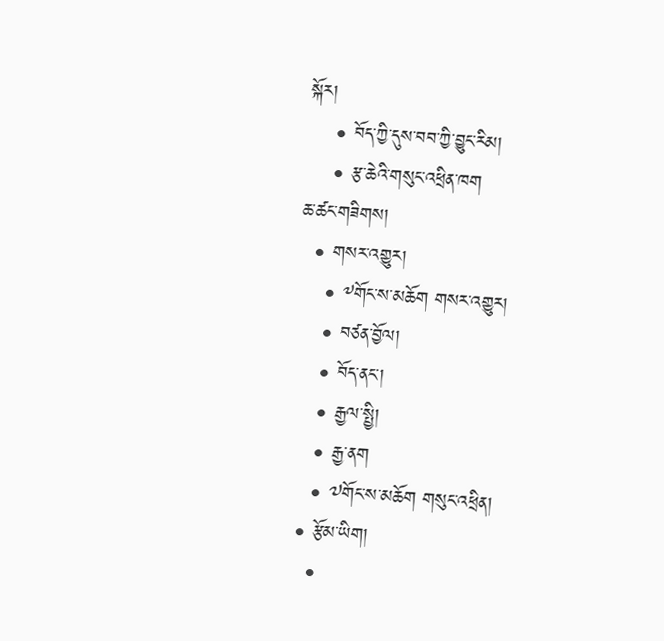སྐོར།
    • བོད་ཀྱི་དུས་བབ་ཀྱི་བྱུང་རིམ།
    • རྩ་ཆེའི་གསུང་འཕྲིན་ཁག
ཆ་ཚང་གཟིགས།
  • གསར་འགྱུར།
    • ༸གོང་ས་མཆོག གསར་འགྱུར།
    • བཙན་བྱོལ།
    • བོད་ནང་།
    • རྒྱལ་སྤྱི།
    • རྒྱ་ནག
    • ༧གོང་ས་མཆོག གསུང་འཕྲིན།
  • རྩོམ་ཡིག།
    •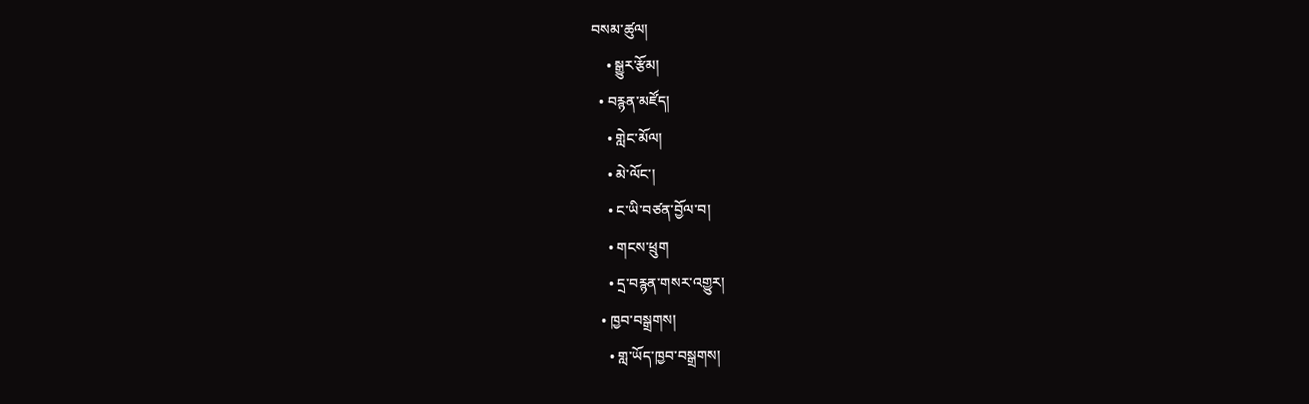བསམ་ཚུལ།
    • སྒྱུར་རྩོམ།
  • བརྙན་མཛོད།
    • གླེང་མོལ།
    • མེ་ལོང་།
    • ང་ཡི་བཙན་བྱོལ་བ།
    • གངས་ཕྲུག
    • དྲ་བརྙན་གསར་འགྱུར།
  • ཁྱབ་བསྒྲགས།
    • གླ་ཡོད་ཁྱབ་བསྒྲགས།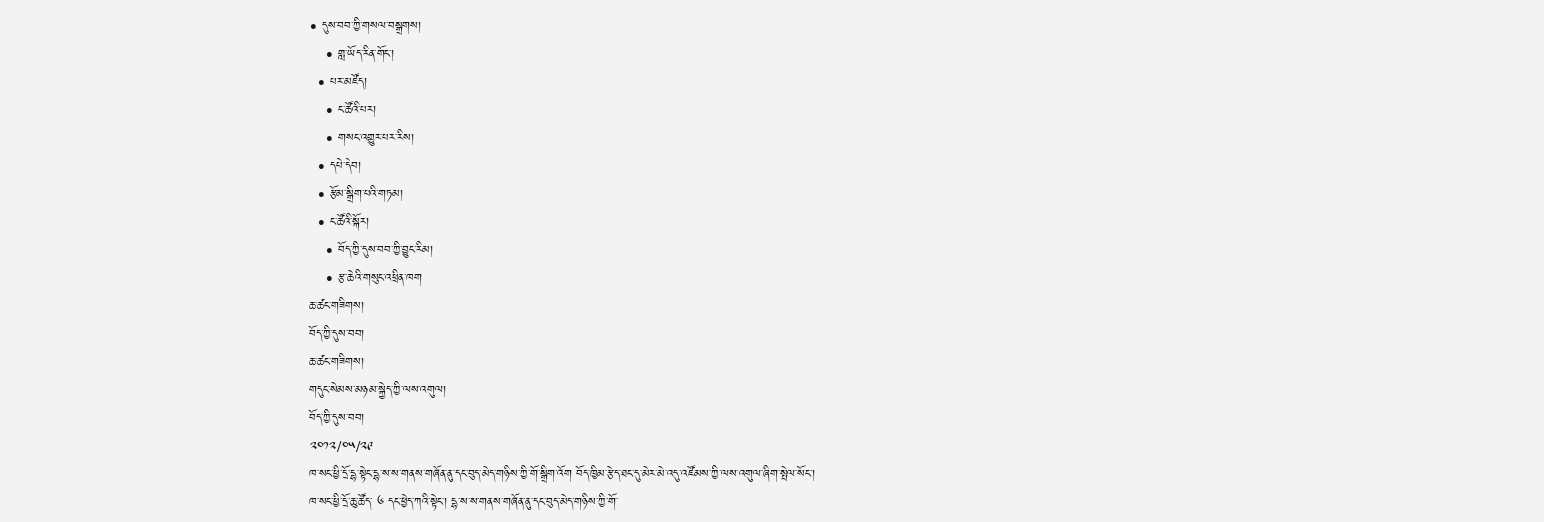• དུས་བབ་ཀྱི་གསལ་བསྒྲགས།
    • གླ་ཡོད་རིན་གོང་།
  • པར་མཛོད།
    • ང་ཚོའི་པར།
    • གསང་འགྱུར་པར་རིས།
  • དཔེ་དེབ།
  • རྩོམ་སྒྲིག་པའི་གཏམ།
  • ང་ཚོའི་སྐོར།
    • བོད་ཀྱི་དུས་བབ་ཀྱི་བྱུང་རིམ།
    • རྩ་ཆེའི་གསུང་འཕྲིན་ཁག
ཆ་ཚང་གཟིགས།
བོད་ཀྱི་དུས་བབ།
ཆ་ཚང་གཟིགས།
གདུང་སེམས་མཉམ་སྐྱེད་ཀྱི་ལས་འགུལ།
བོད་ཀྱི་དུས་བབ།
༢༠༡༢/༠༥/༢༩
ཁ་སང་ཕྱི་དྲོ་དྷ་སྟེང་དྷ་ས་ས་གནས་གཞོན་ནུ་དང་བུད་མེད་གཉིས་ཀྱི་གོ་སྒྲིག་འོག བོད་ཁྱིམ་རྩེད་ཐང་དུ་མེར་མེ་འདུ་འཛོམས་ཀྱི་ལས་འགུལ་ཞིག་སྤེལ་སོང་།
ཁ་སང་ཕྱི་དྲོ་ཆུ་ཚོད་ ༦ དང་ཕྱེད་ཀའི་སྟེང་། དྷ་ས་ས་གནས་གཞོན་ནུ་དང་བུད་མེད་གཉིས་ཀྱི་གོ་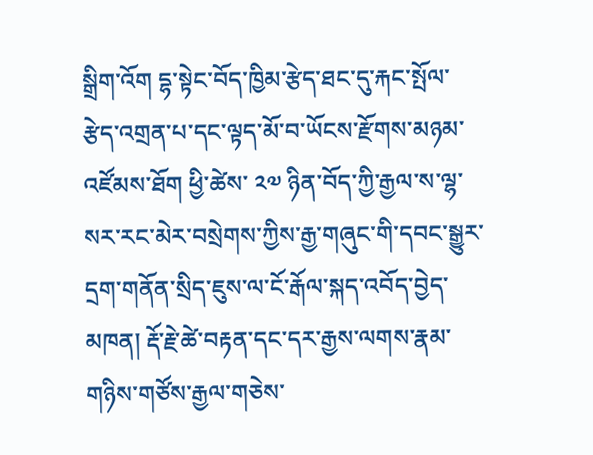སྒྲིག་འོག དྷ་སྟེང་བོད་ཁྱིམ་རྩེད་ཐང་དུ་རྐང་སྤོལ་རྩེད་འགྲན་པ་དང་ལྟད་མོ་བ་ཡོངས་རྫོགས་མཉམ་འཛོམས་ཐོག ཕྱི་ཚེས་ ༢༧ ཉིན་བོད་ཀྱི་རྒྱལ་ས་ལྷ་སར་རང་མེར་བསྲེགས་ཀྱིས་རྒྱ་གཞུང་གི་དབང་སྒྱུར་དྲག་གནོན་སྲིད་ཇུས་ལ་ངོ་རྒོལ་སྐད་འབོད་བྱེད་མཁན། རྡོ་རྗེ་ཚེ་བརྟན་དང་དར་རྒྱས་ལགས་རྣམ་གཉིས་གཙོས་རྒྱལ་གཅེས་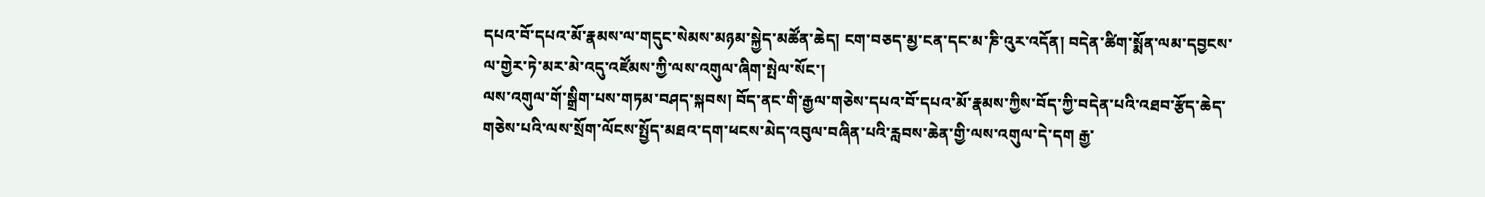དཔའ་བོ་དཔའ་མོ་རྣམས་ལ་གདུང་སེམས་མཉམ་སྐྱེད་མཚོན་ཆེད། ངག་བཅད་མྱ་ངན་དང་མ་ཎི་འུར་འདོན། བདེན་ཚིག་སྨོན་ལམ་དབྱངས་ལ་གྱེར་ཏེ་མར་མེ་འདུ་འཛོམས་ཀྱི་ལས་འགུལ་ཞིག་སྤེལ་སོང་།
ལས་འགུལ་གོ་སྒྲིག་པས་གཏམ་བཤད་སྐབས། བོད་ནང་གི་རྒྱལ་གཅེས་དཔའ་བོ་དཔའ་མོ་རྣམས་ཀྱིས་བོད་ཀྱི་བདེན་པའི་འཐབ་རྩོད་ཆེད་གཅེས་པའི་ལས་སྲོག་ལོངས་སྤྱོད་མཐའ་དག་ཕངས་མེད་འབུལ་བཞིན་པའི་རླབས་ཆེན་གྱི་ལས་འགུལ་དེ་དག རྒྱ་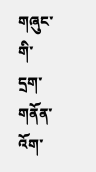གཞུང་གི་དྲག་གནོན་འོག་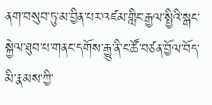ནག་བསུབ་ཏུ་མ་བྱིན་པར་འཛམ་གླིང་རྒྱལ་སྤྱིའི་སྒང་སྐྱེལ་ཐུབ་པ་གནང་དགོས་རྒྱུ་ནི་ང་ཚོ་བཙན་བྱོལ་བོད་མི་རྣམས་ཀྱི་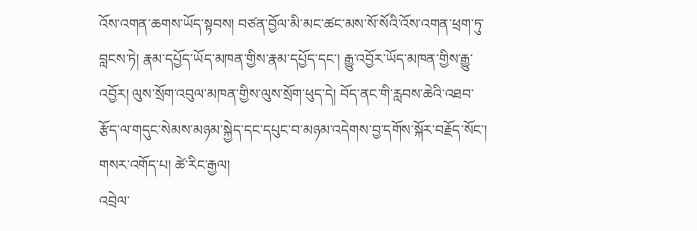འོས་འགན་ཆགས་ཡོད་སྟབས། བཙན་བྱོལ་མི་མང་ཚང་མས་སོ་སོའི་འོས་འགན་ཕྲག་ཏུ་བླངས་ཏེ། རྣམ་དཔྱོད་ཡོད་མཁན་གྱིས་རྣམ་དཔྱོད་དང་། རྒྱུ་འབྱོར་ཡོད་མཁན་གྱིས་རྒྱུ་འབྱོར། ལུས་སྲོག་འབུལ་མཁན་གྱིས་ལུས་སྲོག་ཕུད་དེ། བོད་ནང་གི་རླབས་ཆེའི་འཐབ་རྩོད་ལ་གདུང་སེམས་མཉམ་སྐྱེད་དང་དཔུང་བ་མཉམ་འདེགས་བྱ་དགོས་སྐོར་བརྗོད་སོང་།
གསར་འགོད་པ། ཚེ་རིང་རྒྱལ།
འབྲེལ་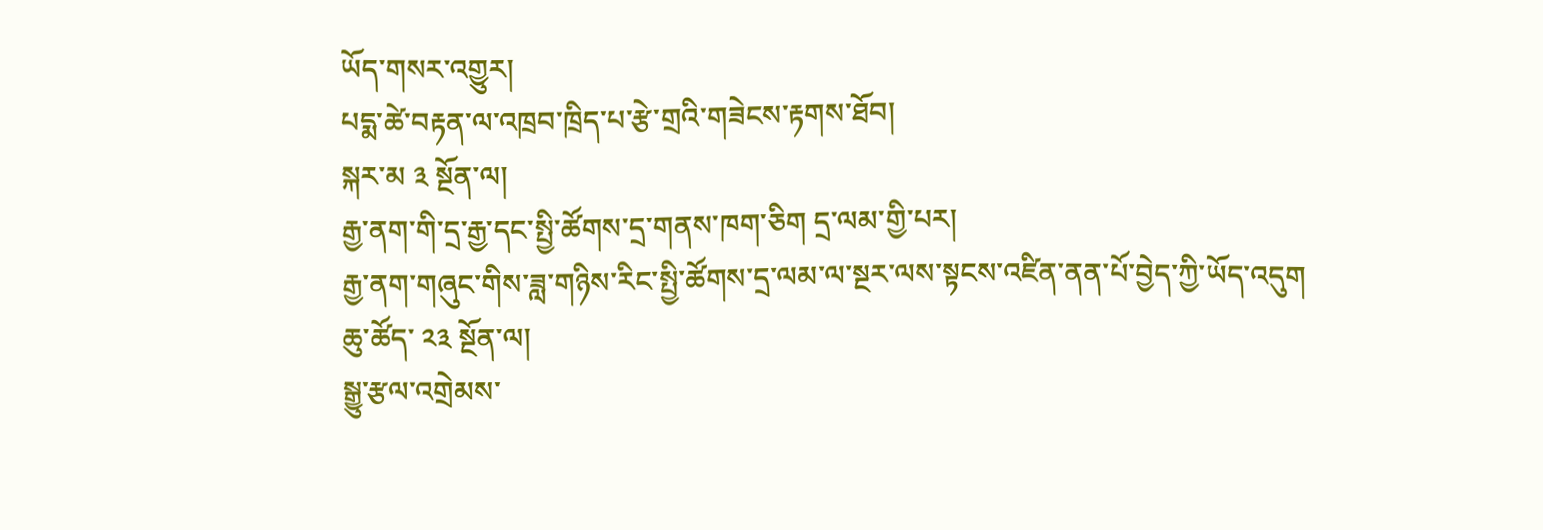ཡོད་གསར་འགྱུར།
པདྨ་ཚེ་བརྟན་ལ་འཁྲབ་ཁྲིད་པ་རྩེ་གྲའི་གཟེངས་རྟགས་ཐོབ།
སྐར་མ ༣ སྔོན་ལ།
རྒྱ་ནག་གི་དྲ་རྒྱ་དང་སྤྱི་ཚོགས་དྲ་གནས་ཁག་ཅིག དྲ་ལམ་གྱི་པར།
རྒྱ་ནག་གཞུང་གིས་ཟླ་གཉིས་རིང་སྤྱི་ཚོགས་དྲ་ལམ་ལ་སྔར་ལས་སྟངས་འཛིན་ནན་པོ་བྱེད་ཀྱི་ཡོད་འདུག
ཆུ་ཚོད་ ༢༣ སྔོན་ལ།
སྒྱུ་རྩལ་འགྲེམས་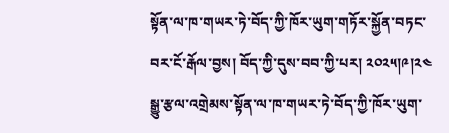སྟོན་ལ་ཁ་གཡར་ཏེ་བོད་ཀྱི་ཁོར་ཡུག་གཏོར་སྐྱོན་བཏང་བར་ངོ་རྒོལ་བྱས། བོད་ཀྱི་དུས་བབ་ཀྱི་པར། ༢༠༢༥།༩།༢༤
སྒྱུ་རྩལ་འགྲེམས་སྟོན་ལ་ཁ་གཡར་ཏེ་བོད་ཀྱི་ཁོར་ཡུག་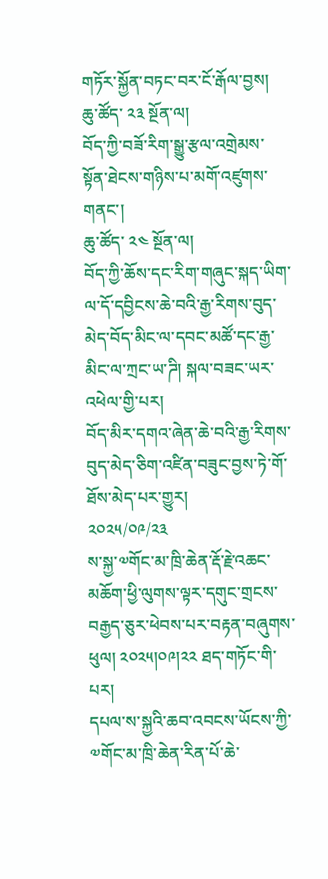གཏོར་སྐྱོན་བཏང་བར་ངོ་རྒོལ་བྱས།
ཆུ་ཚོད་ ༢༣ སྔོན་ལ།
བོད་ཀྱི་བཟོ་རིག་སྒྱུ་རྩལ་འགྲེམས་སྟོན་ཐེངས་གཉིས་པ་མགོ་འཛུགས་གནང་།
ཆུ་ཚོད་ ༢༤ སྔོན་ལ།
བོད་ཀྱི་ཆོས་དང་རིག་གཞུང་སྐད་ཡིག་ལ་དོ་དབྱིངས་ཆེ་བའི་རྒྱ་རིགས་བུད་མེད་བོད་མིང་ལ་དབང་མཚོ་དང་རྒྱ་མིང་ལ་ཀྲང་ཡ་ཌི། སྐལ་བཟང་ཡར་འཕེལ་གྱི་པར།
བོད་མིར་དགའ་ཞེན་ཆེ་བའི་རྒྱ་རིགས་བུད་མེད་ཅིག་འཛིན་བཟུང་བྱས་ཏེ་གོ་ཐོས་མེད་པར་གྱུར།
༢༠༢༥/༠༩/༢༣
ས་སྐྱ་༧གོང་མ་ཁྲི་ཆེན་རྡོ་རྗེ་འཆང་མཆོག་ཕྱི་ལུགས་ལྟར་དགུང་གྲངས་བརྒྱད་ཅུར་ཕེབས་པར་བརྟན་བཞུགས་ཕུལ། ༢༠༢༥།༠༩།༢༢ ཐད་གཏོང་གི་པར།
དཔལ་ས་སྐྱའི་ཆབ་འབངས་ཡོངས་ཀྱི་༧གོང་མ་ཁྲི་ཆེན་རིན་པོ་ཆེ་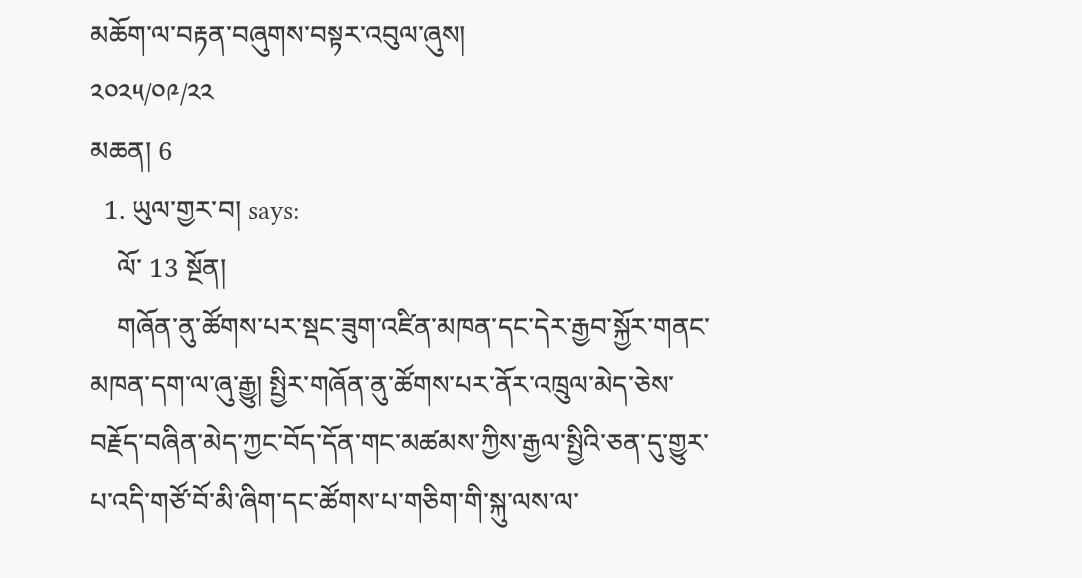མཆོག་ལ་བརྟན་བཞུགས་བསྟར་འབུལ་ཞུས།
༢༠༢༥/༠༩/༢༢
མཆན། 6
  1. ཡུལ་གྱར་བ། says:
    ལོ་ 13 སྔོན།
    གཞོན་ནུ་ཚོགས་པར་སྡང་ཟུག་འཛིན་མཁན་དང་དེར་རྒྱབ་སྐྱོར་གནང་མཁན་དག་ལ་ཞུ་རྒྱུ། སྤྱིར་གཞོན་ནུ་ཚོགས་པར་ནོར་འཁྲུལ་མེད་ཅེས་བརྗོད་བཞིན་མེད་ཀྱང་བོད་དོན་གང་མཚམས་ཀྱིས་རྒྱལ་སྤྱིའི་ཅན་དུ་གྱུར་པ་འདི་གཙོ་བོ་མི་ཞིག་དང་ཚོགས་པ་གཅིག་གི་སྐུ་ལས་ལ་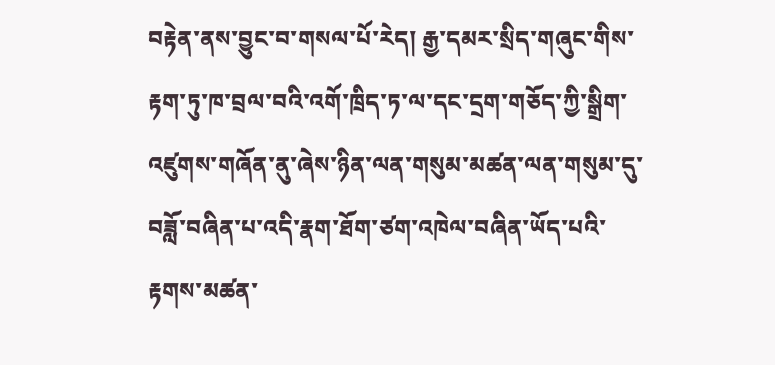བརྟེན་ནས་བྱུང་བ་གསལ་པོ་རེད། རྒྱ་དམར་སྲིད་གཞུང་གིས་རྟག་ཏུ་ཁ་བྲལ་བའི་འགོ་ཁྲིད་ཏ་ལ་དང་དྲག་གཅོད་ཀྱི་སྒྲིག་འཛུགས་གཞོན་ནུ་ཞེས་ཉིན་ལན་གསུམ་མཚན་ལན་གསུམ་དུ་བཟློ་བཞིན་པ་འདི་རྣག་ཐོག་ཙག་འཁེལ་བཞིན་ཡོད་པའི་རྟགས་མཚན་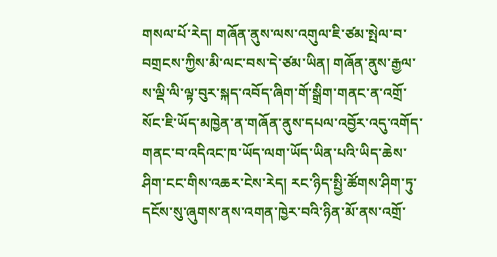གསལ་པོ་རེད། གཞོན་ནུས་ལས་འགུལ་ཇི་ཙམ་སྤེལ་བ་བགྲངས་ཀྱིས་མི་ལང་བས་དེ་ཙམ་ཡིན། གཞོན་ནུས་རྒྱལ་ས་ལྡི་ལི་ལྟ་བུར་སྐད་འབོད་ཞིག་གོ་སྒྲིག་གནང་ན་འགྲོ་སོང་ཇི་ཡོད་མཁྱེན་ན་གཞོན་ནུས་དཔལ་འབྱོར་འདུ་འགོད་གནང་བ་འདིའང་ཁ་ཡོད་ལག་ཡོད་ཡིན་པའི་ཡིད་ཆེས་ཤིག་ངང་གིས་འཆར་ངེས་རེད། རང་ཉིད་སྤྱི་ཚོགས་ཤིག་ཏུ་དངོས་སུ་ཞུགས་ནས་འགན་ཁྱེར་བའི་ཉིན་མོ་ནས་འགྲོ་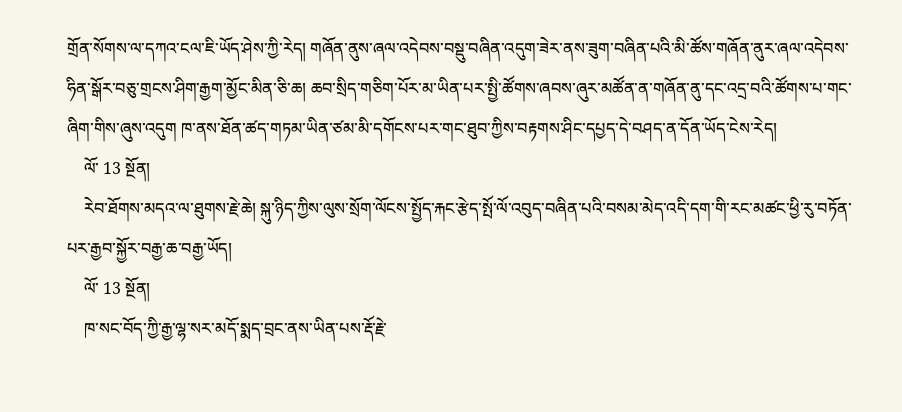གྲོན་སོགས་ལ་དཀའ་ངལ་ཇི་ཡོད་ཤེས་ཀྱི་རེད། གཞོན་ནུས་ཞལ་འདེབས་བསྡུ་བཞིན་འདུག་ཟེར་ནས་ཟུག་བཞིན་པའི་མི་ཚོས་གཞོན་ནུར་ཞལ་འདེབས་ཧིན་སྒོར་བཅུ་གྲངས་ཤིག་རྒྱག་མྱོང་མིན་ཅི་ཆ། ཆབ་སྲིད་གཅིག་པོར་མ་ཡིན་པར་སྤྱི་ཚོགས་ཞབས་ཞུར་མཚོན་ན་གཞོན་ནུ་དང་འདྲ་བའི་ཚོགས་པ་གང་ཞིག་གིས་ཞུས་འདུག ཁ་ནས་ཐོན་ཚད་གཏམ་ཡིན་ཙམ་མི་དགོངས་པར་གང་ཐུབ་ཀྱིས་བརྟགས་ཤིང་དཔྱད་དེ་བཤད་ན་དོན་ཡོད་ངེས་རེད།
    ལོ་ 13 སྔོན།
    རེབ་ཐོགས་མདའ་ལ་ཐུགས་རྗེ་ཆེ། སྐུ་ཉིད་ཀྱིས་ལུས་སྲོག་ལོངས་སྤྱོད་རྐང་རྩེད་སྤོ་ལོ་འབུད་བཞིན་པའི་བསམ་མེད་འདི་དག་གི་རང་མཚང་ཕྱི་རུ་བཏོན་པར་རྒྱབ་སྐྱོར་བརྒྱ་ཆ་བརྒྱ་ཡོད།
    ལོ་ 13 སྔོན།
    ཁ་སང་བོད་ཀྱི་རྒྱ་ལྷ་སར་མདོ་སྨད་བྲང་ནས་ཡིན་པས་རྡོ་རྗེ་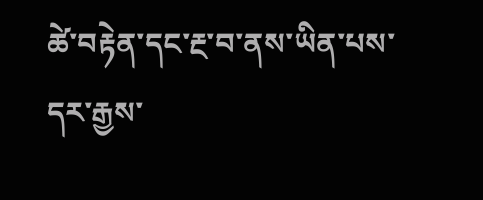ཚེ་བརྟེན་དང་རྔ་བ་ནས་ཡིན་པས་དར་རྒྱས་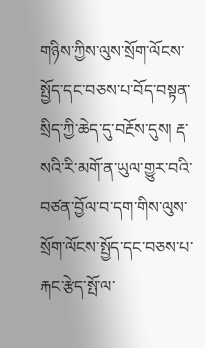གཉིས་ཀྱིས་ལུས་སྲོག་ལོངས་སྤྱོད་དང་བཅས་པ་བོད་བསྟན་སྲིད་ཀྱི་ཆེད་དུ་བརྔོས་དུས། རྡ་སའི་རི་མགོ་ན་ཡུལ་གྱུར་བའི་བཙན་བྱོལ་བ་དག་གིས་ལུས་སྲོག་ལོངས་སྤྱོད་དང་བཅས་པ་རྐང་རྩེད་སྤོ་ལ་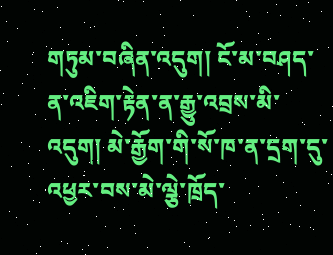གཏུམ་བཞིན་འདུག། ངོ་མ་བཤད་ན་འཇིག་རྟེན་ན་རྒྱུ་འབྲས་མི་འདུག། མེ་རྒྱོག་གི་སོ་ཁ་ན་དྲག་དུ་འཕྱར་བས་མེ་ལྕེ་ཁྲོད་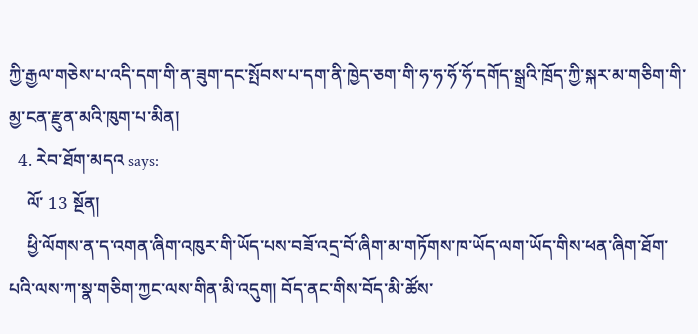ཀྱི་རྒྱལ་གཅེས་པ་འདི་དག་གི་ན་ཟུག་དང་སྤོབས་པ་དག་ནི་ཁྱེད་ཅག་གི་ཧ་ཧ་ཧོ་ཧོ་དགོད་སྒྲའི་ཁྲོད་ཀྱི་སྐར་མ་གཅིག་གི་མྱ་ངན་རྫུན་མའི་ཁུག་པ་མིན།
  4. རེབ་ཐོག་མདའ says:
    ལོ་ 13 སྔོན།
    ཕྱི་ལོགས་ན་ད་འགན་ཞིག་འཁུར་གི་ཡོད་པས་བཟོ་འདྲ་བོ་ཞིག་མ་གཏོགས་ཁ་ཡོད་ལག་ཡོད་གིས་ཕན་ཞིག་ཐོག་པའི་ལས་ཀ་སྣ་གཅིག་ཀྱང་ལས་གིན་མི་འདུག། བོད་ནང་གིས་བོད་མི་ཚོས་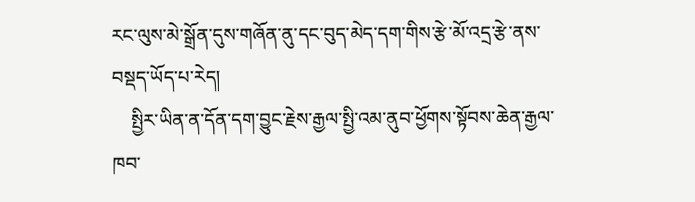རང་ལུས་མེ་སྒྲོན་དུས་གཞོན་ནུ་དང་བུད་མེད་དག་གིས་རྩེ་མོ་འདྲ་རྩེ་ནས་བསྡད་ཡོད་པ་རེད།
    སྤྱིར་ཡིན་ན་དོན་དག་བྱུང་རྗེས་རྒྱལ་སྤྱི་འམ་ནུབ་ཕྱོགས་སྟོབས་ཆེན་རྒྱལ་ཁབ་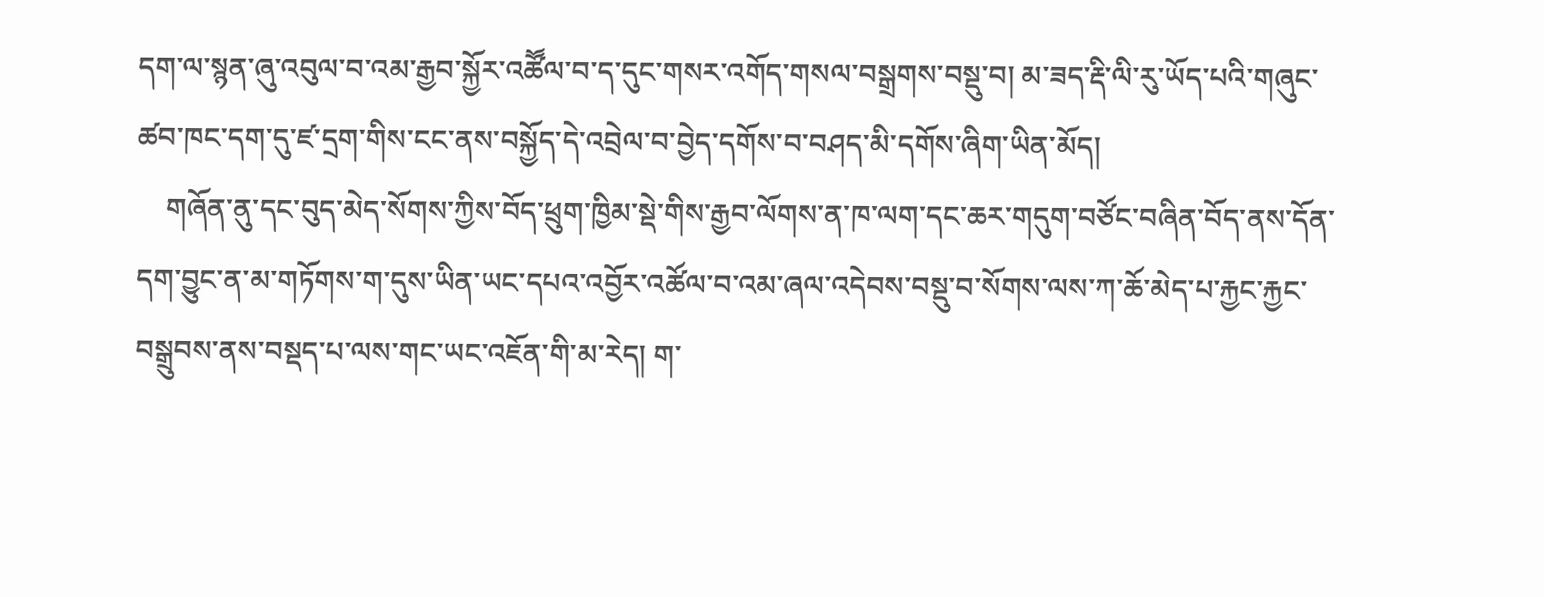དག་ལ་སྙན་ཞུ་འབུལ་བ་འམ་རྒྱབ་སྐྱོར་འཚཽལ་བ་ད་དུང་གསར་འགོད་གསལ་བསྒྲགས་བསྡུ་བ། མ་ཟད་རྡི་ལི་རུ་ཡོད་པའི་གཞུང་ཚབ་ཁང་དག་དུ་ཛ་དྲག་གིས་ངང་ནས་བསྐྱོད་དེ་འབྲེལ་བ་བྱེད་དགོས་བ་བཤད་མི་དགོས་ཞིག་ཡིན་མོད།
    གཞོན་ནུ་དང་བུད་མེད་སོགས་ཀྱིས་བོད་ཕྲུག་ཁྱིམ་སྡེ་གིས་རྒྱབ་ལོགས་ན་ཁ་ལག་དང་ཆར་གདུག་བཙོང་བཞིན་བོད་ནས་དོན་དག་བྱུང་ན་མ་གཏོགས་ག་དུས་ཡིན་ཡང་དཔའ་འབྱོར་འཚོལ་བ་འམ་ཞལ་འདེབས་བསྡུ་བ་སོགས་ལས་ཀ་ཆོ་མེད་པ་རྐྱང་རྐྱང་བསྒྲུབས་ནས་བསྡད་པ་ལས་གང་ཡང་འཇོན་གི་མ་རེད། ག་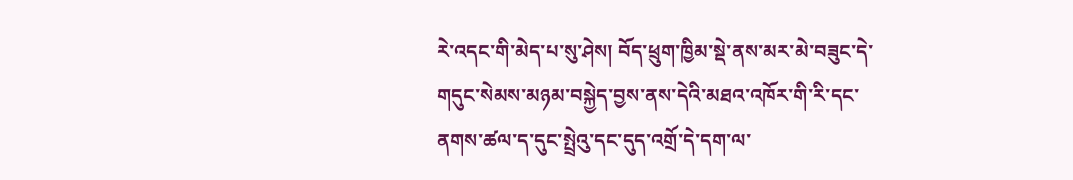རེ་འདང་གི་མེད་པ་སུ་ཤེས། བོད་ཕྲུག་ཁྱིམ་སྡེ་ནས་མར་མེ་བཟུང་དེ་གདུང་སེམས་མཉམ་བསྐྱེད་བྱས་ནས་དེའི་མཐའ་འཁོར་གི་རི་དང་ནགས་ཚལ་ད་དུང་སྤྲེའུ་དང་དུད་འགྲོ་དེ་དག་ལ་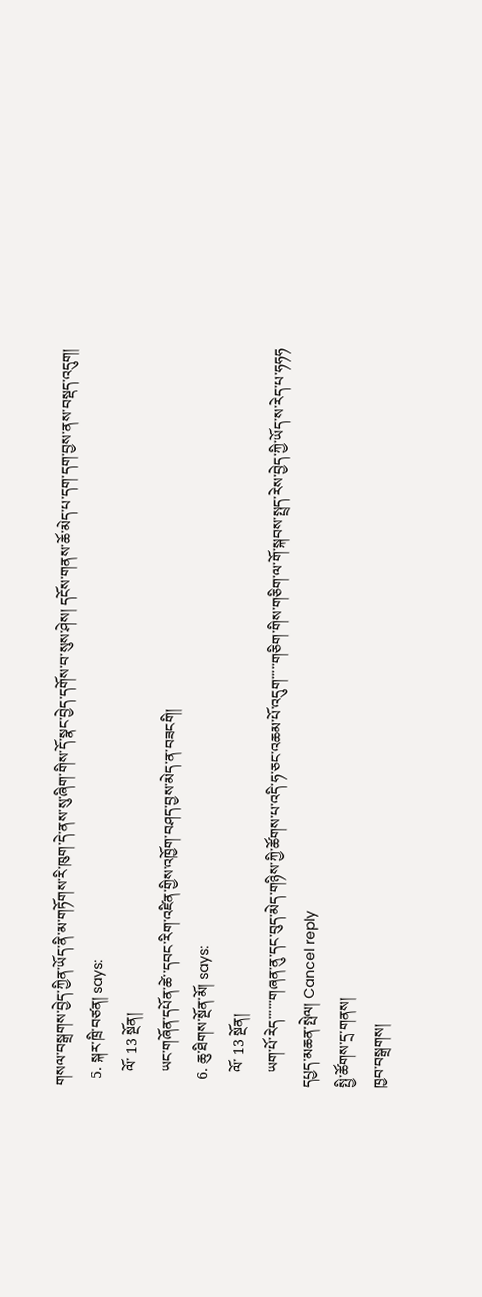གསལ་བསྒྲགས་བྱེད་ཀྱིན་ཡོད་ནི་མ་གཏོགས་རི་ཁུག་དེ་ནས་སུ་ཞིག་གིས་དོ་སྣང་བྱེད་དགོས་བ་སུས་ཤེས། དངོས་གནས་ཆོ་མེད་པ་དག་དག་བྱས་ནས་བསྡད་འདུག།
  5. སྐར་ཁྲི་བཙན། says:
    ལོ་ 13 སྔོན།
    ཡང་གཞོན་དཔོན་ཚེ་་དབང་རིག་འཛིན་གྱིས་འཁྱོག་བཤད་བྱས་མེད་ན་བཟངགི།
  6. ཆུ་ཐིགས་སྔོན་མོ། says:
    ལོ་ 13 སྔོན།
    ཡག་པོ་རེད་་་་་་གཞན་ནུ་དང་བུད་མེད་གཉིས་ཀྱི་ཚོགས་པ་འདི་ཧ་ཅང་འཆམ་པོ་འདུག་་་་་གཅིག་གིས་གཅིག་ལ་གོ་སྐབས་སྤྲད་རེས་བྱེད་ཀྱི་ཡོད་ས་རེད་པ་ཧཧཧ
དཔྱད་མཆན་སྤེལ། Cancel reply
སྤྱི་ཚོགས་དྲ་གནས།
ཁྱབ་བསྒྲགས།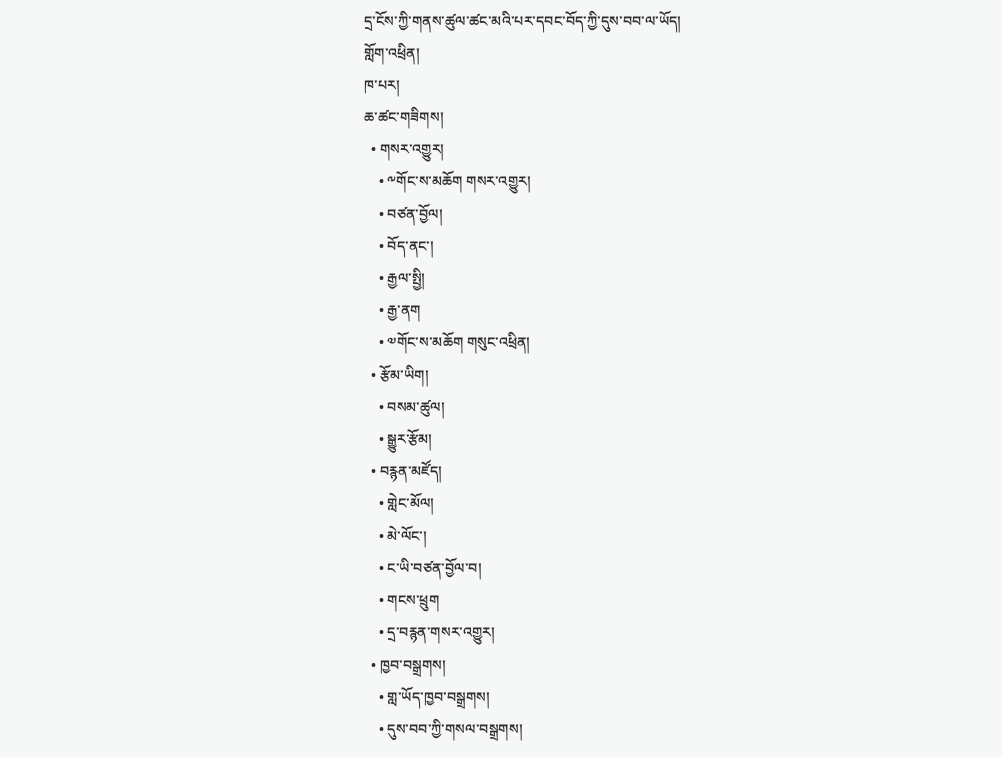དྲ་ངོས་ཀྱི་གནས་ཚུལ་ཚང་མའི་པར་དབང་བོད་ཀྱི་དུས་བབ་ལ་ཡོད།
གློག་འཕྲིན།
ཁ་པར།
ཆ་ཚང་གཟིགས།
  • གསར་འགྱུར།
    • ༸གོང་ས་མཆོག གསར་འགྱུར།
    • བཙན་བྱོལ།
    • བོད་ནང་།
    • རྒྱལ་སྤྱི།
    • རྒྱ་ནག
    • ༧གོང་ས་མཆོག གསུང་འཕྲིན།
  • རྩོམ་ཡིག།
    • བསམ་ཚུལ།
    • སྒྱུར་རྩོམ།
  • བརྙན་མཛོད།
    • གླེང་མོལ།
    • མེ་ལོང་།
    • ང་ཡི་བཙན་བྱོལ་བ།
    • གངས་ཕྲུག
    • དྲ་བརྙན་གསར་འགྱུར།
  • ཁྱབ་བསྒྲགས།
    • གླ་ཡོད་ཁྱབ་བསྒྲགས།
    • དུས་བབ་ཀྱི་གསལ་བསྒྲགས།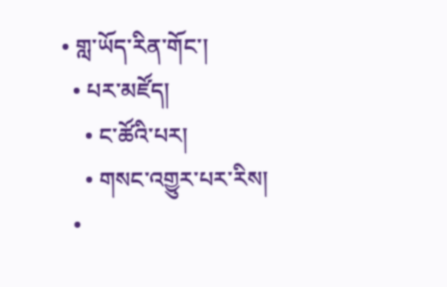• གླ་ཡོད་རིན་གོང་།
  • པར་མཛོད།
    • ང་ཚོའི་པར།
    • གསང་འགྱུར་པར་རིས།
  •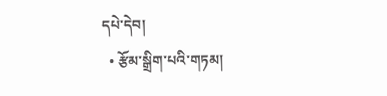དཔེ་དེབ།
  • རྩོམ་སྒྲིག་པའི་གཏམ།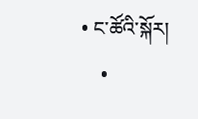• ང་ཚོའི་སྐོར།
    •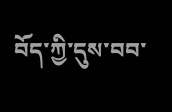བོད་ཀྱི་དུས་བབ་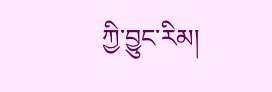ཀྱི་བྱུང་རིམ།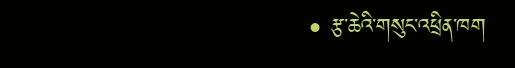• རྩ་ཆེའི་གསུང་འཕྲིན་ཁག